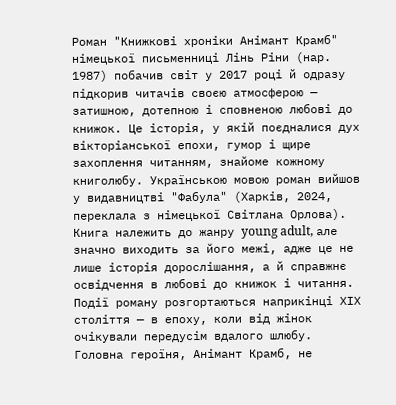Роман "Книжкові хроніки Анімант Крамб" німецької письменниці Лінь Ріни (нар. 1987) побачив світ у 2017 році й одразу підкорив читачів своєю атмосферою — затишною, дотепною і сповненою любові до книжок. Це історія, у якій поєдналися дух вікторіанської епохи, гумор і щире захоплення читанням, знайоме кожному книголюбу. Українською мовою роман вийшов у видавництві "Фабула" (Харків, 2024, переклала з німецької Світлана Орлова).
Книга належить до жанру young adult, але значно виходить за його межі, адже це не лише історія дорослішання, а й справжнє освідчення в любові до книжок і читання. Події роману розгортаються наприкінці ХІХ століття — в епоху, коли від жінок очікували передусім вдалого шлюбу. Головна героїня, Анімант Крамб, не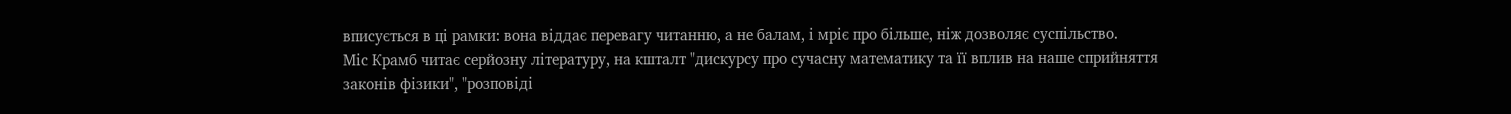вписується в ці рамки: вона віддає перевагу читанню, а не балам, і мріє про більше, ніж дозволяє суспільство.
Міс Крамб читає серйозну літературу, на кшталт "дискурсу про сучасну математику та її вплив на наше сприйняття законів фізики", "розповіді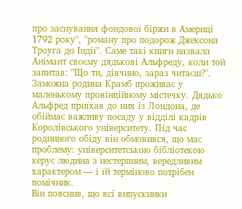про заснування фондової біржи в Америці 1792 року", "роману про подорож Джексона Троуга до Індії". Саме такі книги назвала Анімант своєму дядькові Альфреду, коли той запитав: "Що ти, дівчино, зараз читаєш?".
Заможна родина Крамб проживає у маленькому провінційному містечку. Дядько Альфред приїхав до них із Лондона, де обіймає важливу посаду у відділі кадрів Королівського університету. Під час родинного обіду він обмовився, що має проблему: університетською бібліотекою керує людина з нестерпним, вередливим характером — і їй терміново потрібен помічник.
Він пояснив, що всі випускники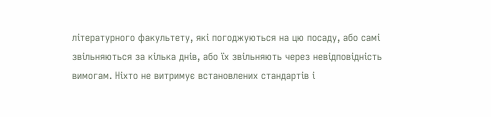літературного факультету, які погоджуються на цю посаду, або самі звільняються за кілька днів, або їх звільняють через невідповідність вимогам. Ніхто не витримує встановлених стандартів і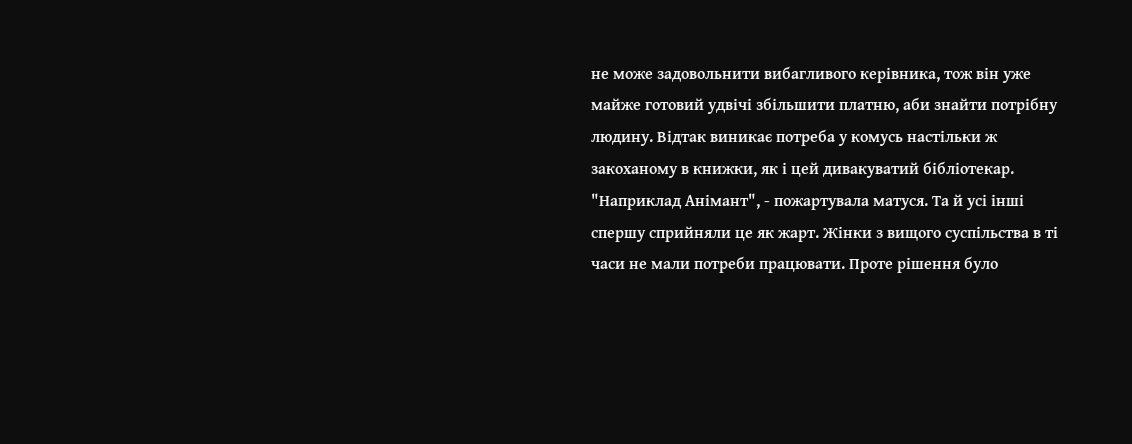не може задовольнити вибагливого керівника, тож він уже майже готовий удвічі збільшити платню, аби знайти потрібну людину. Відтак виникає потреба у комусь настільки ж закоханому в книжки, як і цей дивакуватий бібліотекар.
"Наприклад Анімант", - пожартувала матуся. Та й усі інші спершу сприйняли це як жарт. Жінки з вищого суспільства в ті часи не мали потреби працювати. Проте рішення було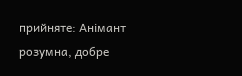прийняте: Анімант розумна, добре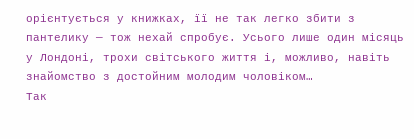орієнтується у книжках, її не так легко збити з пантелику — тож нехай спробує. Усього лише один місяць у Лондоні, трохи світського життя і, можливо, навіть знайомство з достойним молодим чоловіком…
Так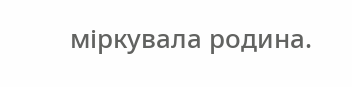міркувала родина.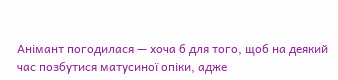Анімант погодилася — хоча б для того, щоб на деякий час позбутися матусиної опіки, адже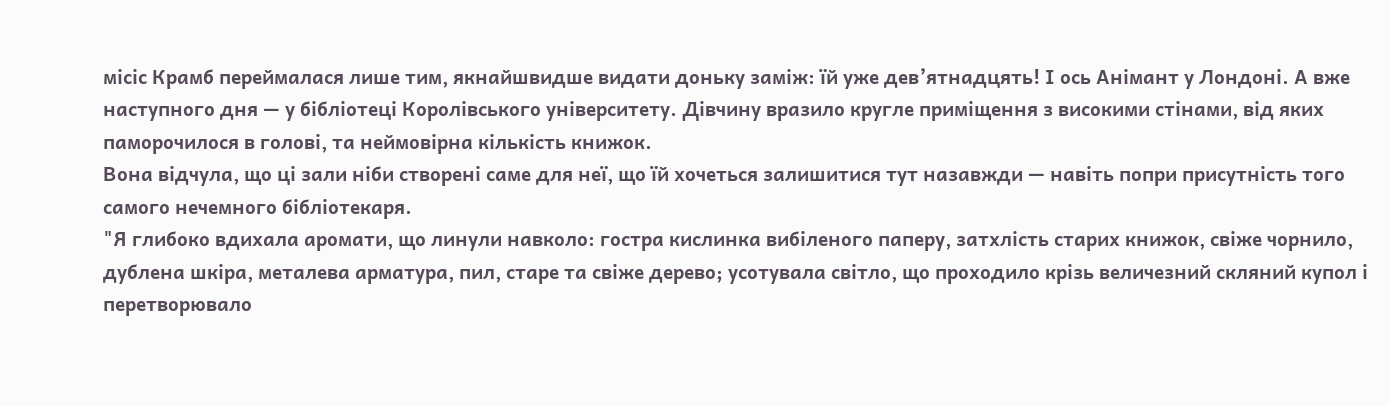місіс Крамб переймалася лише тим, якнайшвидше видати доньку заміж: їй уже дев’ятнадцять! І ось Анімант у Лондоні. А вже наступного дня — у бібліотеці Королівського університету. Дівчину вразило кругле приміщення з високими стінами, від яких паморочилося в голові, та неймовірна кількість книжок.
Вона відчула, що ці зали ніби створені саме для неї, що їй хочеться залишитися тут назавжди — навіть попри присутність того самого нечемного бібліотекаря.
"Я глибоко вдихала аромати, що линули навколо: гостра кислинка вибіленого паперу, затхлість старих книжок, свіже чорнило, дублена шкіра, металева арматура, пил, старе та свіже дерево; усотувала світло, що проходило крізь величезний скляний купол і перетворювало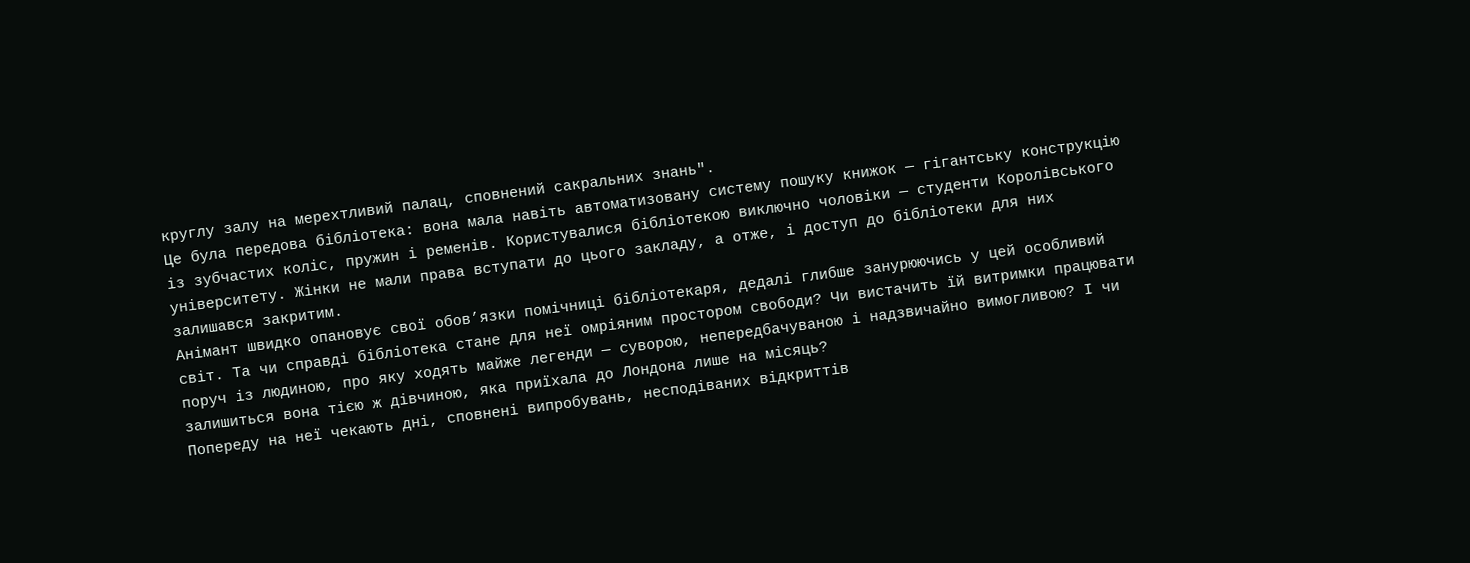круглу залу на мерехтливий палац, сповнений сакральних знань".
Це була передова бібліотека: вона мала навіть автоматизовану систему пошуку книжок — гігантську конструкцію із зубчастих коліс, пружин і ременів. Користувалися бібліотекою виключно чоловіки — студенти Королівського університету. Жінки не мали права вступати до цього закладу, а отже, і доступ до бібліотеки для них залишався закритим.
Анімант швидко опановує свої обов’язки помічниці бібліотекаря, дедалі глибше занурюючись у цей особливий світ. Та чи справді бібліотека стане для неї омріяним простором свободи? Чи вистачить їй витримки працювати поруч із людиною, про яку ходять майже легенди — суворою, непередбачуваною і надзвичайно вимогливою? І чи залишиться вона тією ж дівчиною, яка приїхала до Лондона лише на місяць?
Попереду на неї чекають дні, сповнені випробувань, несподіваних відкриттів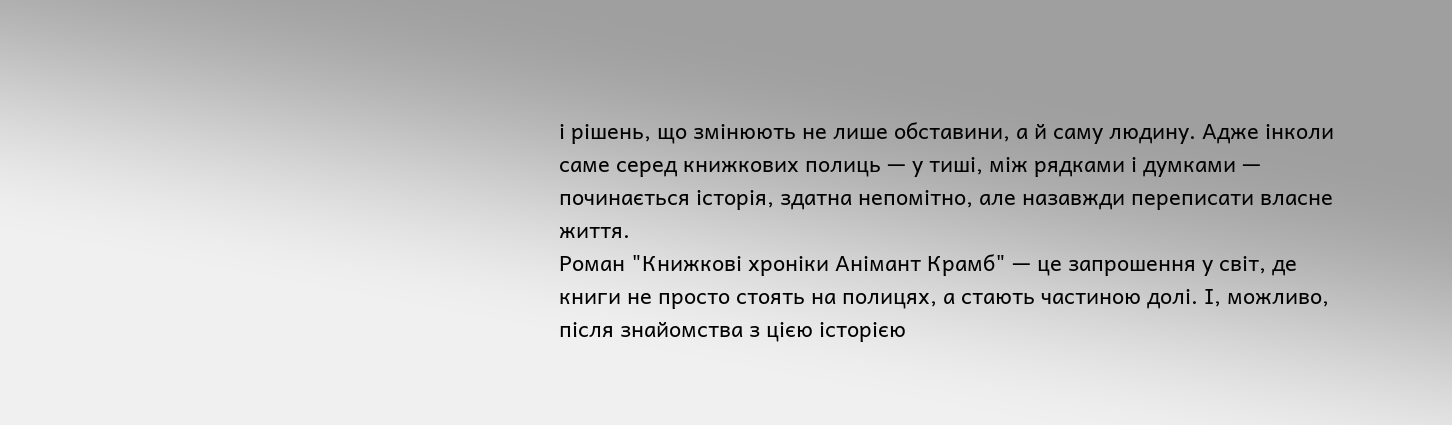і рішень, що змінюють не лише обставини, а й саму людину. Адже інколи саме серед книжкових полиць — у тиші, між рядками і думками — починається історія, здатна непомітно, але назавжди переписати власне життя.
Роман "Книжкові хроніки Анімант Крамб" — це запрошення у світ, де книги не просто стоять на полицях, а стають частиною долі. І, можливо, після знайомства з цією історією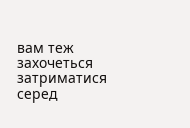вам теж захочеться затриматися серед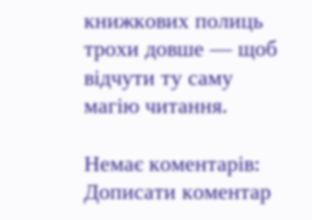книжкових полиць трохи довше — щоб відчути ту саму магію читання.

Немає коментарів:
Дописати коментар